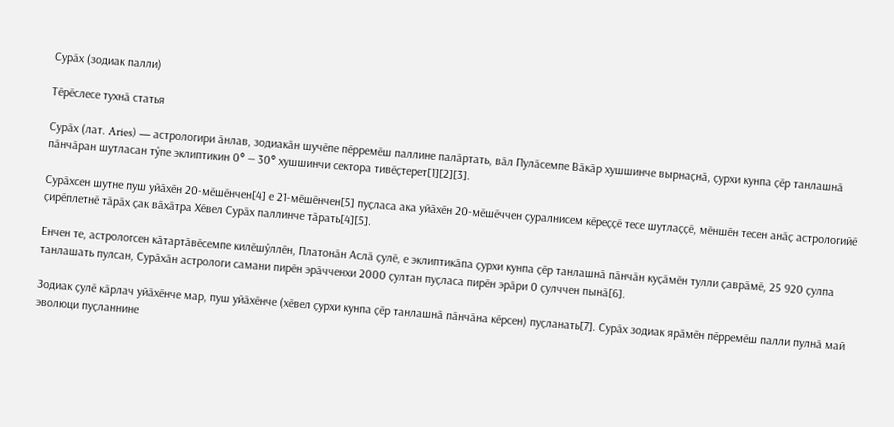Сурӑх (зодиак палли)

Тӗрӗслесе тухнӑ статья

Сурӑх (лат. Aries) — астрологири ӑнлав, зодиакӑн шучӗпе пӗрремӗш паллине палӑртать, вӑл Пулӑсемпе Вӑкӑр хушшинче вырнаҫнӑ, ҫурхи кунпа ҫӗр танлашнӑ пӑнчӑран шутласан тӳпе эклиптикин 0° — 30° хушшинчи сектора тивӗҫтерет[1][2][3].

Сурӑхсен шутне пуш уйӑхӗн 20-мӗшӗнчен[4] е 21-мӗшӗнчен[5] пуҫласа ака уйӑхӗн 20-мӗшӗччен ҫуралнисем кӗреҫҫӗ тесе шутлаҫҫӗ, мӗншӗн тесен анӑҫ астрологийӗ ҫирӗплетнӗ тӑрӑх ҫак вӑхӑтра Хӗвел Сурӑх паллинче тӑрать[4][5].

Енчен те, астрологсен кӑтартӑвӗсемпе килӗшӳллӗн, Платонӑн Аслӑ ҫулӗ, е эклиптикӑпа ҫурхи кунпа ҫӗр танлашнӑ пӑнчӑн куҫӑмӗн тулли ҫаврӑмӗ, 25 920 ҫулпа танлашать пулсан, Сурӑхӑн астрологи самани пирӗн эрӑчченхи 2000 ҫултан пуҫласа пирӗн эрӑри 0 ҫулччен пынӑ[6].

Зодиак ҫулӗ кӑрлач уйӑхӗнче мар, пуш уйӑхӗнче (хӗвел ҫурхи кунпа ҫӗр танлашнӑ пӑнчӑна кӗрсен) пуҫланать[7]. Сурӑх зодиак ярӑмӗн пӗрремӗш палли пулнӑ май эволюци пуҫланнине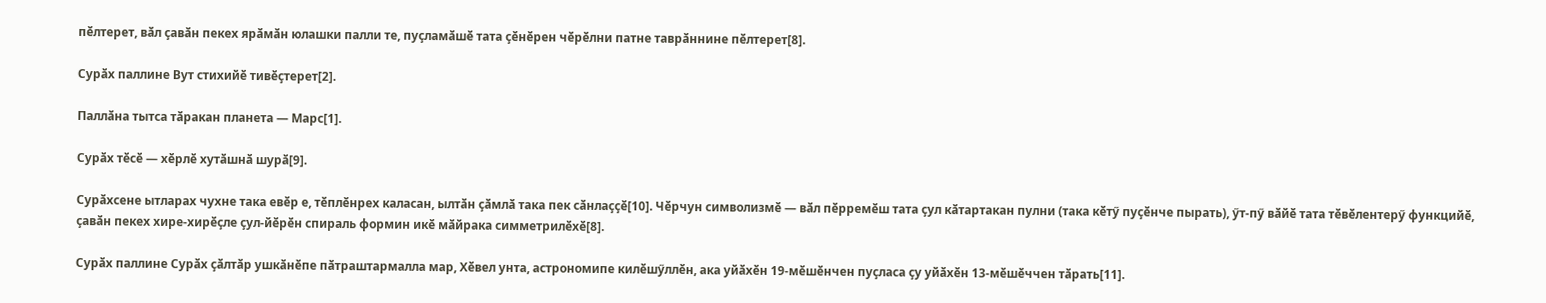пӗлтерет, вӑл ҫавӑн пекех ярӑмӑн юлашки палли те, пуҫламӑшӗ тата ҫӗнӗрен чӗрӗлни патне таврӑннине пӗлтерет[8].

Сурӑх паллине Вут стихийӗ тивӗҫтерет[2].

Паллӑна тытса тӑракан планета — Марс[1].

Сурӑх тӗсӗ — хӗрлӗ хутӑшнӑ шурӑ[9].

Сурӑхсене ытларах чухне така евӗр е, тӗплӗнрех каласан, ылтӑн ҫӑмлӑ така пек сӑнлаҫҫӗ[10]. Чӗрчун символизмӗ — вӑл пӗрремӗш тата ҫул кӑтартакан пулни (така кӗтӳ пуҫӗнче пырать), ӳт-пӳ вӑйӗ тата тӗвӗлентерӳ функцийӗ, ҫавӑн пекех хире-хирӗҫле ҫул-йӗрӗн спираль формин икӗ мӑйрака симметрилӗхӗ[8].

Сурӑх паллине Сурӑх ҫӑлтӑр ушкӑнӗпе пӑтраштармалла мар, Хӗвел унта, астрономипе килӗшӳллӗн, ака уйӑхӗн 19-мӗшӗнчен пуҫласа ҫу уйӑхӗн 13-мӗшӗччен тӑрать[11].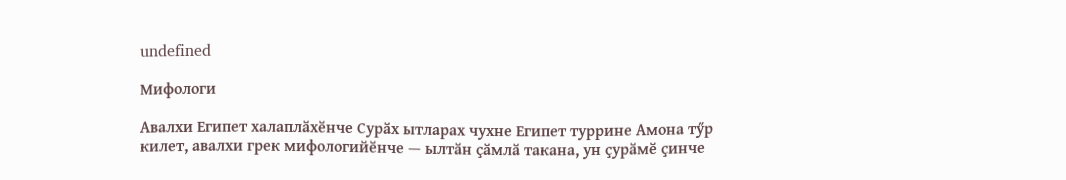undefined

Мифологи

Авалхи Египет халаплӑхӗнче Сурӑх ытларах чухне Египет туррине Амона тӳр килет, авалхи грек мифологийӗнче — ылтӑн ҫӑмлӑ такана, ун ҫурӑмӗ ҫинче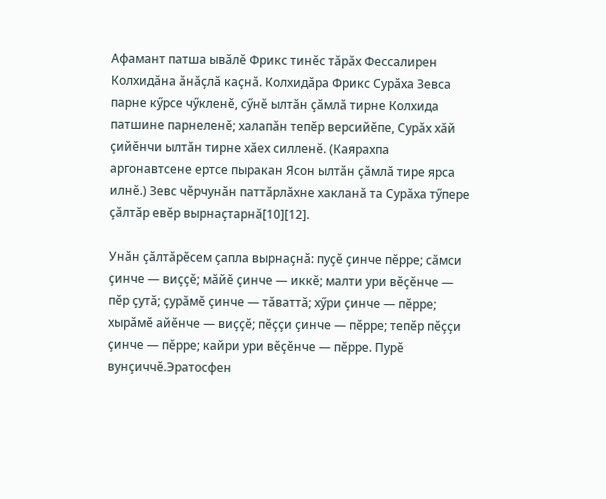Афамант патша ывӑлӗ Фрикс тинӗс тӑрӑх Фессалирен Колхидӑна ӑнӑҫлӑ каҫнӑ. Колхидӑра Фрикс Сурӑха Зевса парне кӳрсе чӳкленӗ, сӳнӗ ылтӑн ҫӑмлӑ тирне Колхида патшине парнеленӗ; халапӑн тепӗр версийӗпе, Сурӑх хӑй ҫийӗнчи ылтӑн тирне хӑех силленӗ. (Каярахпа аргонавтсене ертсе пыракан Ясон ылтӑн ҫӑмлӑ тире ярса илнӗ.) Зевс чӗрчунӑн паттӑрлӑхне хакланӑ та Сурӑха тӳпере ҫӑлтӑр евӗр вырнаҫтарнӑ[10][12].

Унӑн ҫӑлтӑрӗсем ҫапла вырнаҫнӑ: пуҫӗ ҫинче пӗрре; сӑмси ҫинче — виҫҫӗ; мӑйӗ ҫинче — иккӗ; малти ури вӗҫӗнче — пӗр ҫутӑ; ҫурӑмӗ ҫинче — тӑваттӑ; хӳри ҫинче — пӗрре; хырӑмӗ айӗнче — виҫҫӗ; пӗҫҫи ҫинче — пӗрре; тепӗр пӗҫҫи ҫинче — пӗрре; кайри ури вӗҫӗнче — пӗрре. Пурӗ вунҫиччӗ.Эратосфен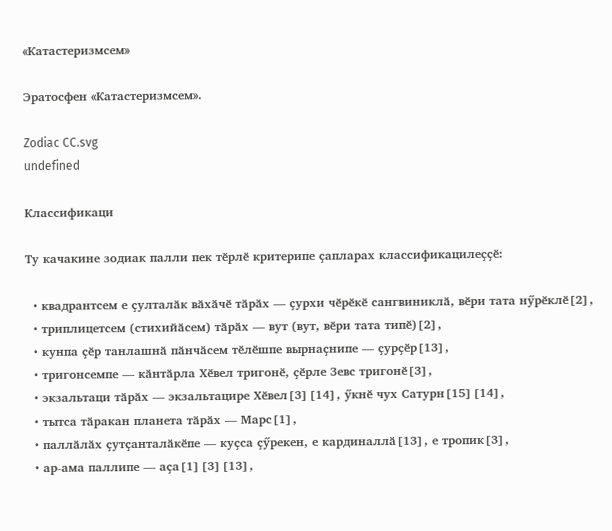«Катастеризмсем»

Эратосфен «Катастеризмсем».

Zodiac CC.svg
undefined

Классификаци

Ту качакине зодиак палли пек тӗрлӗ критерипе ҫапларах классификацилеҫҫӗ:

  • квадрантсем е ҫулталӑк вӑхӑчӗ тӑрӑх — ҫурхи чӗрӗкӗ сангвиниклӑ, вӗри тата нӳрӗклӗ[2],
  • триплицетсем (стихийӑсем) тӑрӑх — вут (вут, вӗри тата типӗ)[2],
  • кунпа ҫӗр танлашнӑ пӑнчӑсем тӗлӗшпе вырнаҫнипе — ҫурҫӗр[13],
  • тригонсемпе — кӑнтӑрла Хӗвел тригонӗ, ҫӗрле Зевс тригонӗ[3],
  • экзальтаци тӑрӑх — экзальтацире Хӗвел[3][14], ӳкнӗ чух Сатурн[15][14],
  • тытса тӑракан планета тӑрӑх — Марс[1],
  • паллӑлӑх ҫутҫанталӑкӗпе — куҫса ҫӳрекен, е кардиналлӑ[13], е тропик[3],
  • ар-ама паллипе — аҫа[1][3][13],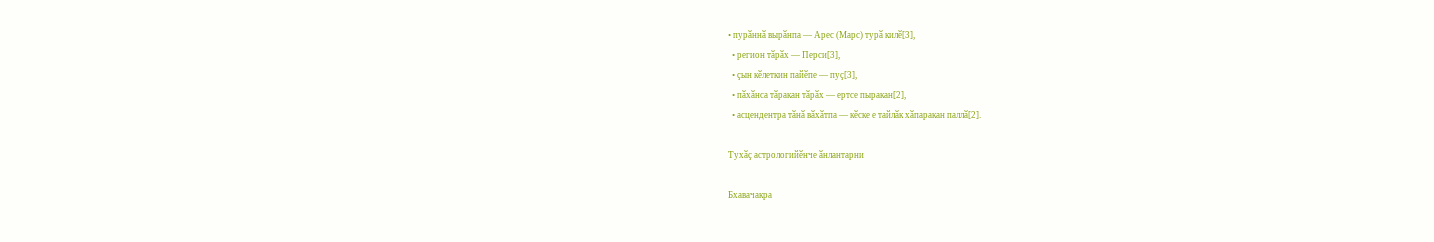• пурӑннӑ вырӑнпа — Арес (Марс) турӑ килӗ[3],
  • регион тӑрӑх — Перси[3],
  • ҫын кӗлеткин пайӗпе — пуҫ[3],
  • пӑхӑнса тӑракан тӑрӑх — ертсе пыракан[2],
  • асцендентра тӑнӑ вӑхӑтпа — кӗске е тайлӑк хӑпаракан паллӑ[2].

Тухӑҫ астрологийӗнче ӑнлантарни

Бхавачакра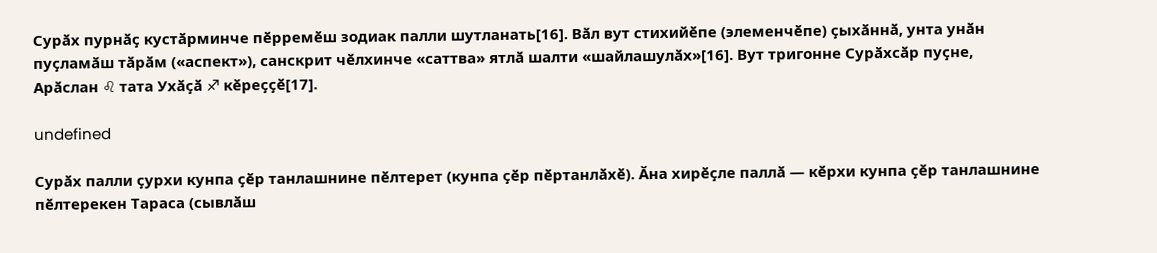Сурӑх пурнӑҫ кустӑрминче пӗрремӗш зодиак палли шутланать[16]. Вӑл вут стихийӗпе (элеменчӗпе) ҫыхӑннӑ, унта унӑн пуҫламӑш тӑрӑм («аспект»), санскрит чӗлхинче «саттва» ятлӑ шалти «шайлашулӑх»[16]. Вут тригонне Сурӑхсӑр пуҫне, Арӑслан ♌ тата Ухӑҫӑ ♐ кӗреҫҫӗ[17].

undefined

Сурӑх палли ҫурхи кунпа ҫӗр танлашнине пӗлтерет (кунпа ҫӗр пӗртанлӑхӗ). Ӑна хирӗҫле паллӑ — кӗрхи кунпа ҫӗр танлашнине пӗлтерекен Тараса (сывлӑш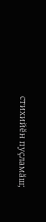стихийӗн пуҫламӑш;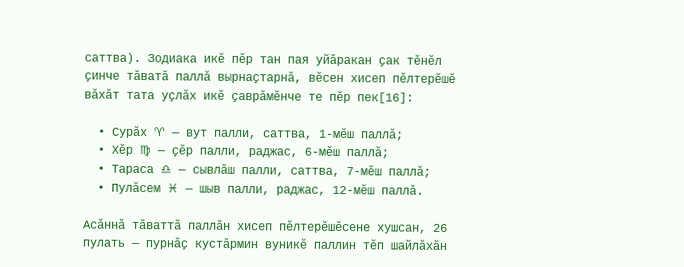саттва). Зодиака икӗ пӗр тан пая уйӑракан ҫак тӗнӗл ҫинче тӑватӑ паллӑ вырнаҫтарнӑ, вӗсен хисеп пӗлтерӗшӗ вӑхӑт тата уҫлӑх икӗ ҫаврӑмӗнче те пӗр пек[16]:

  • Сурӑх ♈ — вут палли, саттва, 1-мӗш паллӑ;
  • Хӗр ♍ — ҫӗр палли, раджас, 6-мӗш паллӑ;
  • Тараса ♎ — сывлӑш палли, саттва, 7-мӗш паллӑ;
  • Пулӑсем ♓ — шыв палли, раджас, 12-мӗш паллӑ.

Асӑннӑ тӑваттӑ паллӑн хисеп пӗлтерӗшӗсене хушсан, 26 пулать — пурнӑҫ кустӑрмин вуникӗ паллин тӗп шайлӑхӑн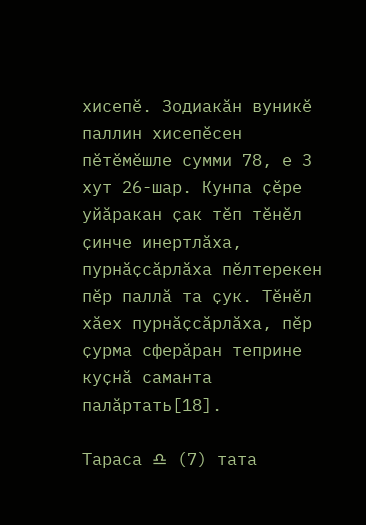хисепӗ. Зодиакӑн вуникӗ паллин хисепӗсен пӗтӗмӗшле сумми 78, е 3 хут 26-шар. Кунпа ҫӗре уйӑракан ҫак тӗп тӗнӗл ҫинче инертлӑха, пурнӑҫсӑрлӑха пӗлтерекен пӗр паллӑ та ҫук. Тӗнӗл хӑех пурнӑҫсӑрлӑха, пӗр ҫурма сферӑран теприне куҫнӑ саманта палӑртать[18].

Тараса ♎ (7) тата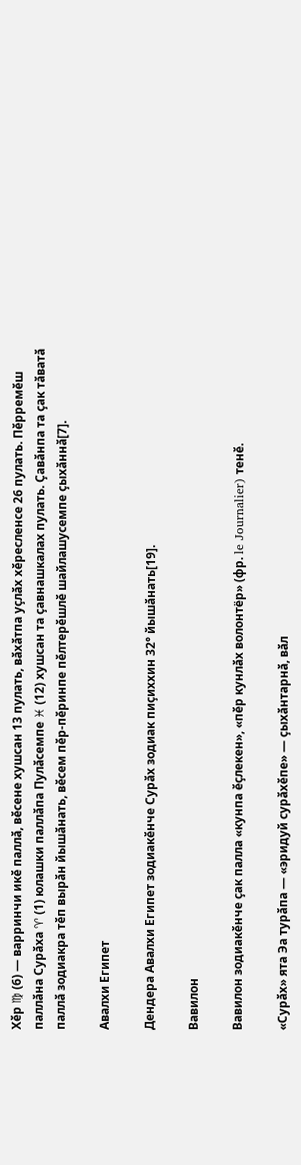Хӗр ♍ (6) — варринчи икӗ паллӑ, вӗсене хушсан 13 пулать, вӑхӑтпа уҫлӑх хӗресленсе 26 пулать. Пӗрремӗш паллӑна Сурӑха ♈ (1) юлашки паллӑпа Пулӑсемпе ♓ (12) хушсан та ҫавнашкалах пулать. Ҫавӑнпа та ҫак тӑватӑ паллӑ зодиакра тӗп вырӑн йышӑнать, вӗсем пӗр-пӗринпе пӗлтерӗшлӗ шайлашусемпе ҫыхӑннӑ[7].

Авалхи Египет

Дендера Авалхи Египет зодиакӗнче Сурӑх зодиак пиҫиххин 32° йышӑнать[19].

Вавилон

Вавилон зодиакӗнче ҫак палла «кунпа ӗҫлекен», «пӗр кунлӑх волонтёр» (фр. le Journalier) тенӗ.

«Сурӑх» ята Эа турӑпа — «эридуй сурӑхӗпе» — ҫыхӑнтарнӑ, вӑл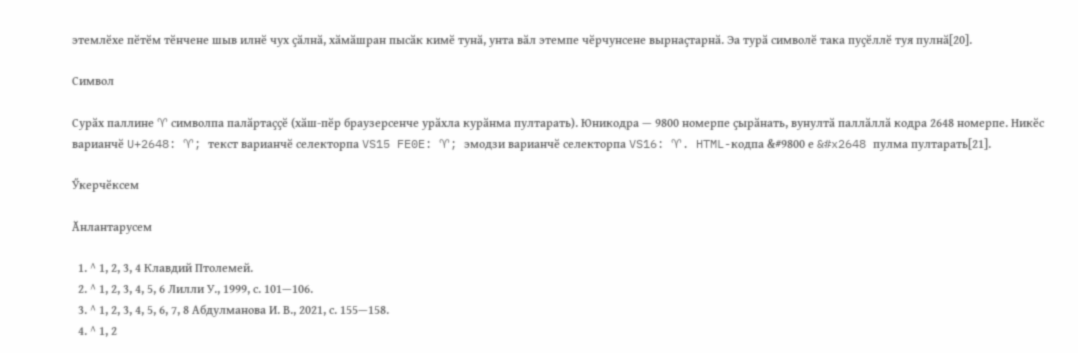этемлӗхе пӗтӗм тӗнчене шыв илнӗ чух ҫӑлнӑ, хӑмӑшран пысӑк кимӗ тунӑ, унта вӑл этемпе чӗрчунсене вырнаҫтарнӑ. Эа турӑ символӗ така пуҫӗллӗ туя пулнӑ[20].

Символ

Сурӑх паллине ♈ символпа палӑртаҫҫӗ (хӑш-пӗр браузерсенче урӑхла курӑнма пултарать). Юникодра — 9800 номерпе ҫырӑнать, вунултӑ паллӑллӑ кодра 2648 номерпе. Никӗс варианчӗ U+2648: ♈; текст варианчӗ селекторпа VS15 FE0E: ♈; эмодзи варианчӗ селекторпа VS16: ♈. HTML-кодпа &#9800 е &#x2648 пулма пултарать[21].

Ӳкерчӗксем

Ӑнлантарусем

  1. ^ 1, 2, 3, 4 Клавдий Птолемей.
  2. ^ 1, 2, 3, 4, 5, 6 Лилли У., 1999, с. 101—106.
  3. ^ 1, 2, 3, 4, 5, 6, 7, 8 Абдулманова И. В., 2021, с. 155—158.
  4. ^ 1, 2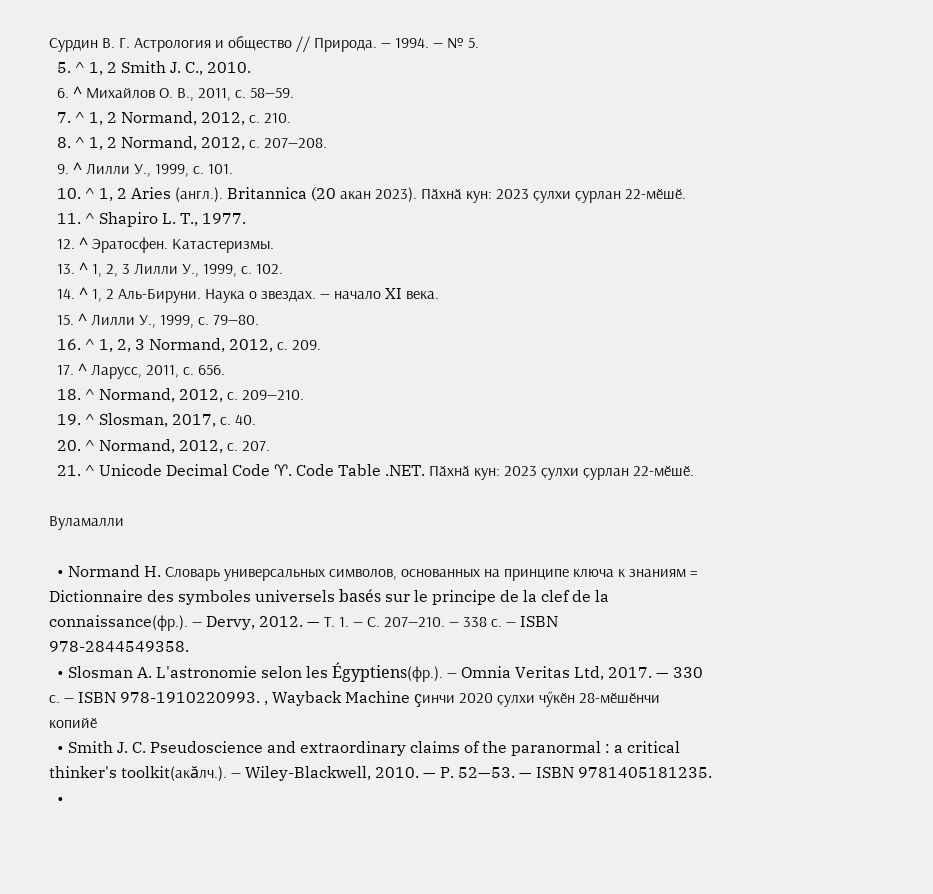Сурдин В. Г. Астрология и общество // Природа. — 1994. — № 5.
  5. ^ 1, 2 Smith J. C., 2010.
  6. ^ Михайлов О. В., 2011, с. 58—59.
  7. ^ 1, 2 Normand, 2012, с. 210.
  8. ^ 1, 2 Normand, 2012, с. 207—208.
  9. ^ Лилли У., 1999, с. 101.
  10. ^ 1, 2 Aries (англ.). Britannica (20 акан 2023). Пӑхнӑ кун: 2023 ҫулхи ҫурлан 22-мӗшӗ.
  11. ^ Shapiro L. T., 1977.
  12. ^ Эратосфен. Катастеризмы.
  13. ^ 1, 2, 3 Лилли У., 1999, с. 102.
  14. ^ 1, 2 Аль-Бируни. Наука о звездах. — начало XI века.
  15. ^ Лилли У., 1999, с. 79—80.
  16. ^ 1, 2, 3 Normand, 2012, с. 209.
  17. ^ Ларусс, 2011, с. 656.
  18. ^ Normand, 2012, с. 209—210.
  19. ^ Slosman, 2017, с. 40.
  20. ^ Normand, 2012, с. 207.
  21. ^ Unicode Decimal Code ♈. Code Table .NET. Пӑхнӑ кун: 2023 ҫулхи ҫурлан 22-мӗшӗ.

Вуламалли

  • Normand H. Словарь универсальных символов, основанных на принципе ключа к знаниям = Dictionnaire des symboles universels basés sur le principe de la clef de la connaissance(фр.). — Dervy, 2012. — Т. 1. — С. 207—210. — 338 с. — ISBN 978-2844549358.
  • Slosman A. L'astronomie selon les Égyptiens(фр.). — Omnia Veritas Ltd, 2017. — 330 с. — ISBN 978-1910220993. , Wayback Machine çинчи 2020 ҫулхи чӳкӗн 28-мӗшӗнчи копийӗ
  • Smith J. C. Pseudoscience and extraordinary claims of the paranormal : a critical thinker's toolkit(акăлч.). — Wiley-Blackwell, 2010. — P. 52—53. — ISBN 9781405181235.
  •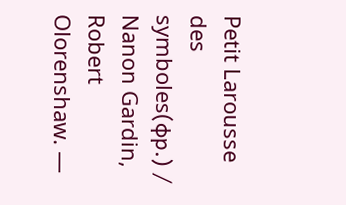Petit Larousse des symboles(фр.) / Nanon Gardin, Robert Olorenshaw. —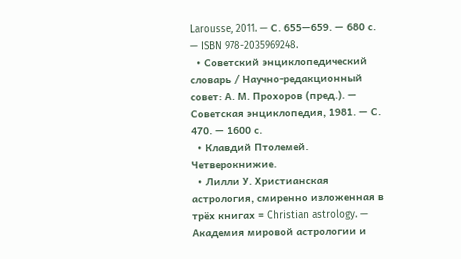Larousse, 2011. — С. 655—659. — 680 с. — ISBN 978-2035969248.
  • Советский энциклопедический словарь / Научно-редакционный совет: А. М. Прохоров (пред.). — Советская энциклопедия, 1981. — С. 470. — 1600 с.
  • Клавдий Птолемей. Четверокнижие.
  • Лилли У. Христианская астрология, смиренно изложенная в трёх книгах = Christian astrology. — Академия мировой астрологии и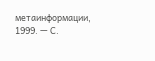метаинформации, 1999. — С.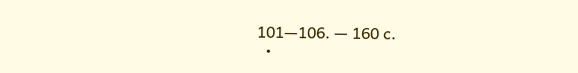101—106. — 160 с.
  •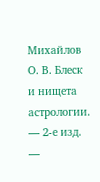Михайлов О. В. Блеск и нищета астрологии. — 2-е изд. —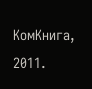КомКнига, 2011.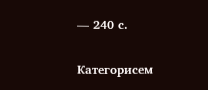— 240 с.

Категорисем